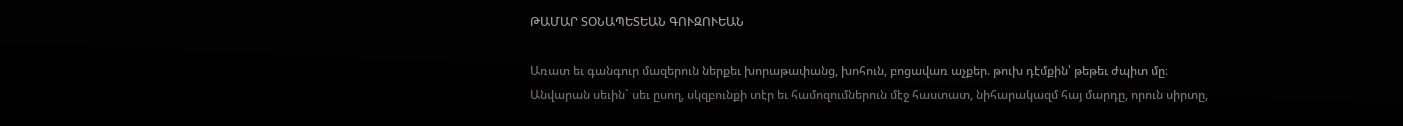ԹԱՄԱՐ ՏՕՆԱՊԵՏԵԱՆ ԳՈՒԶՈՒԵԱՆ

Առատ եւ գանգուր մազերուն ներքեւ խորաթափանց, խոհուն, բոցավառ աչքեր. թուխ դէմքին՝ թեթեւ ժպիտ մը։
Անվարան սեւին` սեւ ըսող, սկզբունքի տէր եւ համոզումներուն մէջ հաստատ, նիհարակազմ հայ մարդը, որուն սիրտը,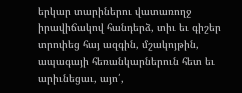երկար տարիներու վատառողջ իրավիճակով հանդերձ, տիւ եւ գիշեր տրոփեց հայ ազգին, մշակոյթին, ապագայի հեռանկարներուն հետ եւ արիւնեցաւ, այո՛,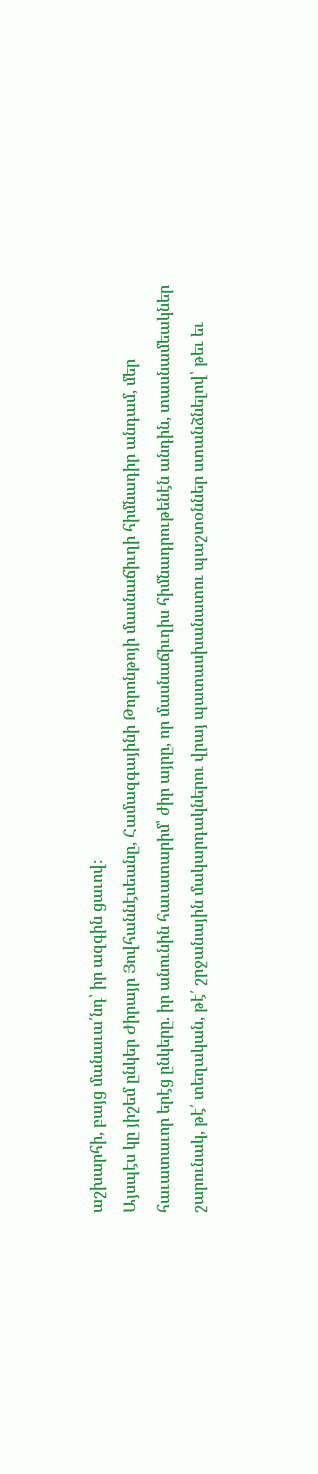աշխարհի, բայց մանաւա՛նդ՝ իր ազգին ցաւով։
Այսպէս կը յիշեմ ընկեր Ժիրայր Յովհաննէսեանը, Համազգայինի Թորոնթոյի մասնաճիւղի հիմնադիր անդամ, մեր հաւատաւոր երէց ընկերը. իր անունին հաւատարիմ՝ ժիր այրը, որ մասնաճիւղիս հիմնադրութենէն անդին, տասնամեակներ շարունակ, թէ՛ տեղական, թէ՛ շրջանային մակարդակներու վրայ պատասխանատու պաշտօններ ստանձնելով՝ թեւ եւ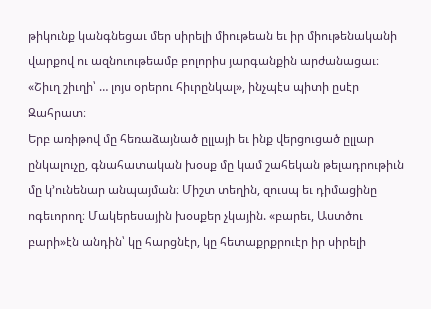թիկունք կանգնեցաւ մեր սիրելի միութեան եւ իր միութենականի վարքով ու ազնուութեամբ բոլորիս յարգանքին արժանացաւ։
«Շիւղ շիւղի՝ … լոյս օրերու հիւրընկալ», ինչպէս պիտի ըսէր Զահրատ։
Երբ առիթով մը հեռաձայնած ըլլայի եւ ինք վերցուցած ըլլար ընկալուչը, գնահատական խօսք մը կամ շահեկան թելադրութիւն մը կ’ունենար անպայման։ Միշտ տեղին, զուսպ եւ դիմացինը ոգեւորող։ Մակերեսային խօսքեր չկային. «բարեւ, Աստծու բարի»էն անդին՝ կը հարցնէր, կը հետաքրքրուէր իր սիրելի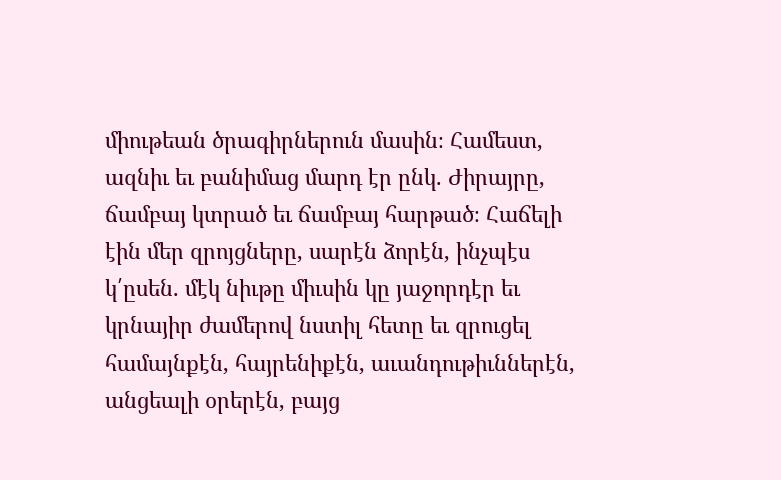միութեան ծրագիրներուն մասին։ Համեստ, ազնիւ եւ բանիմաց մարդ էր ընկ. Ժիրայրը, ճամբայ կտրած եւ ճամբայ հարթած։ Հաճելի էին մեր զրոյցները, սարէն ձորէն, ինչպէս կ՛ըսեն. մէկ նիւթը միւսին կը յաջորդէր եւ կրնայիր ժամերով նստիլ հետը եւ զրուցել համայնքէն, հայրենիքէն, աւանդութիւններէն, անցեալի օրերէն, բայց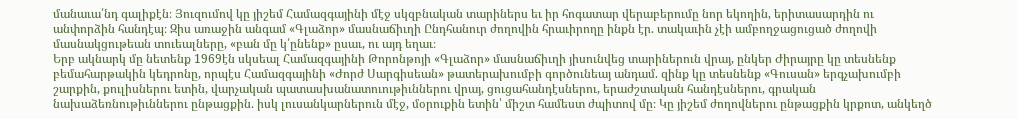մանաւա՛նդ գալիքէն։ Յուզումով կը յիշեմ Համազգայինի մէջ սկզբնական տարիներս եւ իր հոգատար վերաբերումը նոր եկողին, երիտասարդին ու անփորձին հանդէպ։ Զիս առաջին անգամ «Գլաձոր» մասնաճիւղի Ընդհանուր ժողովին հրաւիրողը ինքն էր. տակաւին չէի ամբողջացուցած ժողովի մասնակցութեան տուեալները, «բան մը կ՛ընենք» ըսաւ, ու այդ եղաւ։
Երբ ակնարկ մը նետենք 1969էն սկսեալ Համազգայինի Թորոնթոյի «Գլաձոր» մասնաճիւղի յիսունվեց տարիներուն վրայ, ընկեր Ժիրայրը կը տեսնենք բեմահարթակին կեդրոնը, որպէս Համազգայինի «Ժորժ Սարգիսեան» թատերախումբի գործունեայ անդամ. զինք կը տեսնենք «Գուսան» երգչախումբի շարքին, քուլիսներու ետին, վարչական պատասխանատուութիւններու վրայ, ցուցահանդէսներու, երաժշտական հանդէսներու, գրական նախաձեռնութիւններու ընթացքին. իսկ լուսանկարներուն մէջ, մօրուքին ետին՝ միշտ համեստ ժպիտով մը։ Կը յիշեմ ժողովներու ընթացքին կրքոտ, անկեղծ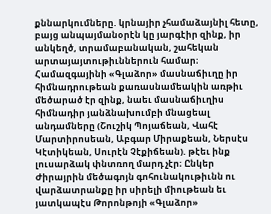քննարկումները. կրնայիր չհամաձայնիլ հետը, բայց անպայմանօրէն կը յարգէիր զինք, իր անկեղծ, տրամաբանական, շահեկան արտայայտութիւններուն համար։ Համազգայինի «Գլաձոր» մասնաճիւղը իր հիմնադրութեան քառասնամեակին առթիւ մեծարած էր զինք, նաեւ մասնաճիւղիս հիմնադիր յանձնախումբի մնացեալ անդամները (Շուշիկ Պոյաճեան, Վահէ Մարտիրոսեան, Աբգար Միրաքեան, Ներսէս Կէտիկեան, Սուրէն Չէքիճեան). թէեւ ինք լուսարձակ փնտռող մարդ չէր։ Ընկեր Ժիրայրին մեծագոյն գոհունակութիւնն ու վարձատրանքը իր սիրելի միութեան եւ յատկապէս Թորոնթոյի «Գլաձոր»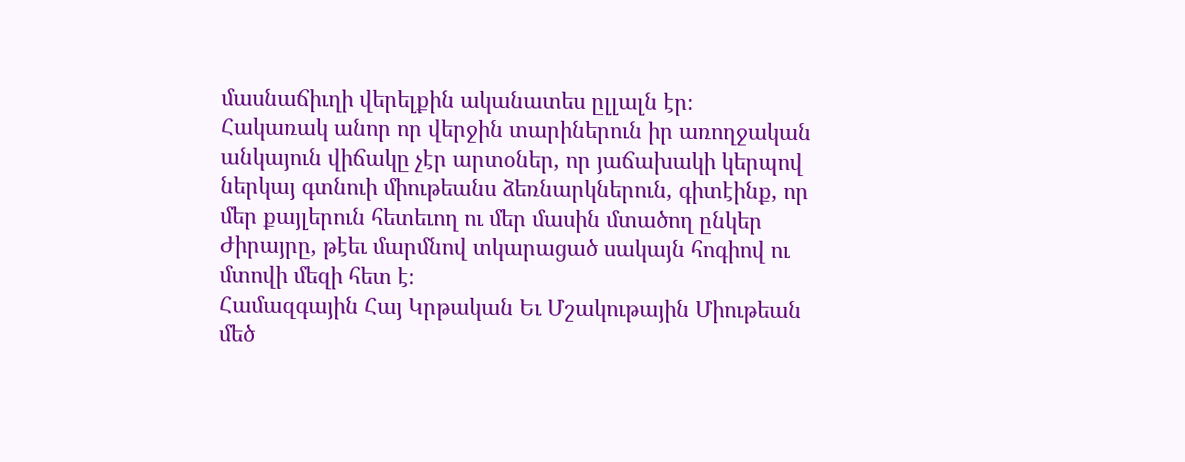մասնաճիւղի վերելքին ականատես ըլլալն էր։
Հակառակ անոր որ վերջին տարիներուն իր առողջական անկայուն վիճակը չէր արտօներ, որ յաճախակի կերպով ներկայ գտնուի միութեանս ձեռնարկներուն, գիտէինք, որ մեր քայլերուն հետեւող ու մեր մասին մտածող ընկեր Ժիրայրը, թէեւ մարմնով տկարացած սակայն հոգիով ու մտովի մեզի հետ է։
Համազգային Հայ Կրթական Եւ Մշակութային Միութեան մեծ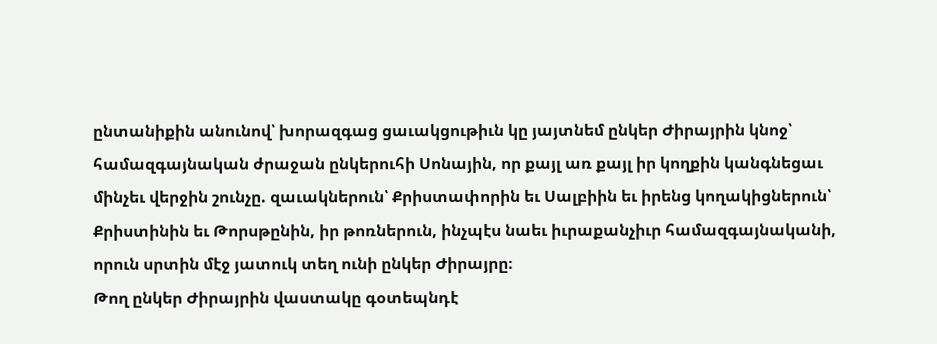ընտանիքին անունով՝ խորազգաց ցաւակցութիւն կը յայտնեմ ընկեր Ժիրայրին կնոջ՝ համազգայնական ժրաջան ընկերուհի Սոնային, որ քայլ առ քայլ իր կողքին կանգնեցաւ մինչեւ վերջին շունչը. զաւակներուն՝ Քրիստափորին եւ Սալբիին եւ իրենց կողակիցներուն՝ Քրիստինին եւ Թորսթընին, իր թոռներուն, ինչպէս նաեւ իւրաքանչիւր համազգայնականի, որուն սրտին մէջ յատուկ տեղ ունի ընկեր Ժիրայրը։
Թող ընկեր Ժիրայրին վաստակը գօտեպնդէ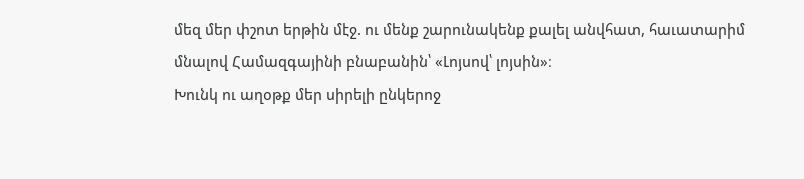մեզ մեր փշոտ երթին մէջ. ու մենք շարունակենք քալել անվհատ, հաւատարիմ մնալով Համազգայինի բնաբանին՝ «Լոյսով՝ լոյսին»։
Խունկ ու աղօթք մեր սիրելի ընկերոջ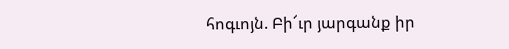հոգւոյն. Բի՜ւր յարգանք իր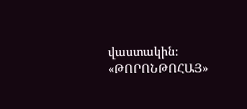վաստակին։
«ԹՈՐՈՆԹՈՀԱՅ»